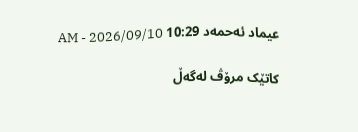عیماد ئەحمەد 10:29 AM - 2026/09/10

کاتێک مرۆڤ لەگەڵ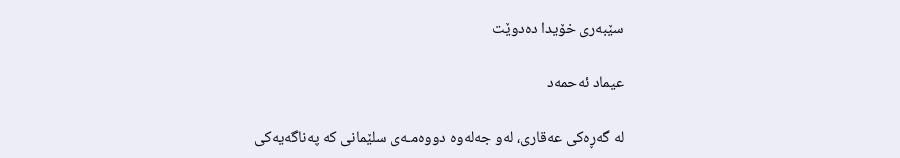سێبەری خۆیدا دەدوێت

عیماد ئەحمەد

لە گەڕەکی عەقاری، لەو جەلەوە دووەمـەی سلێمانی کە پەناگەیەکی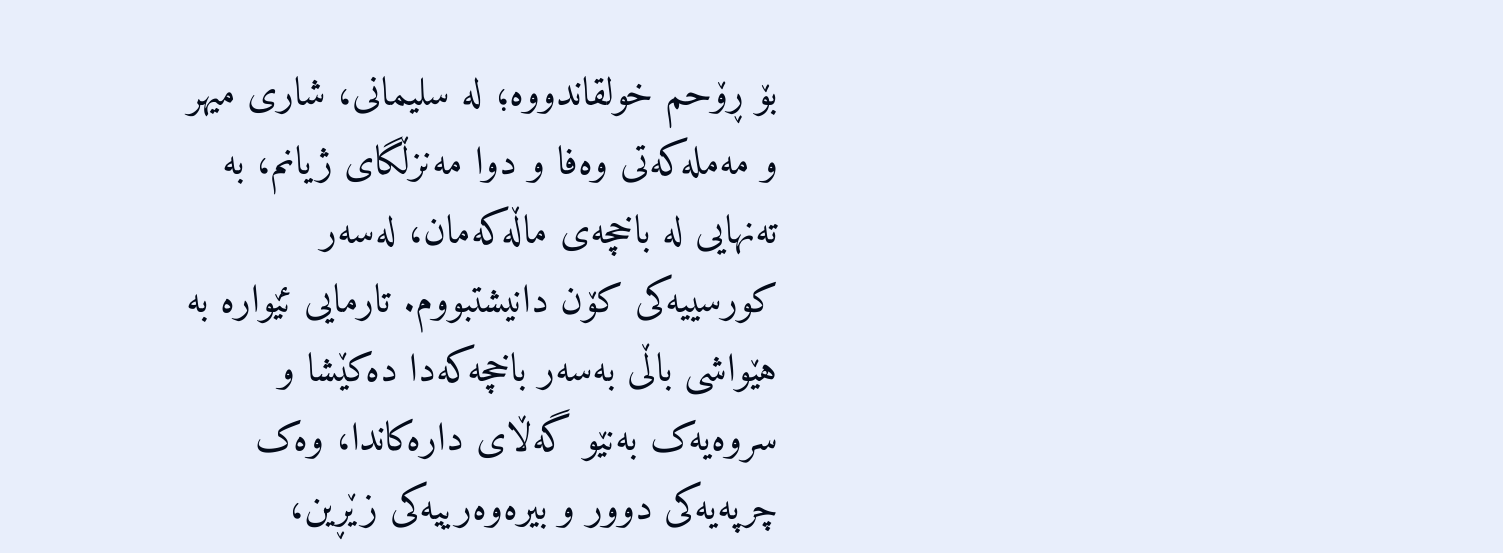بۆ ڕۆحم خولقاندووە؛ لە سلیمانی، شاری میهر و مەملەکەتی وەفا و دوا مەنزڵگای ژیانم، بە تەنهایی لە باخچەی ماڵەکەمان، لەسەر کورسییەکی کۆن دانیشتبووم. تارمایی ئێوارە بە هێواشی باڵی بەسەر باخچەکەدا دەکێشا و سروەیەک بەنێو گەڵای دارەکاندا، وەک چرپەیەکی دوور و بیرەوەرییەکی زێڕین،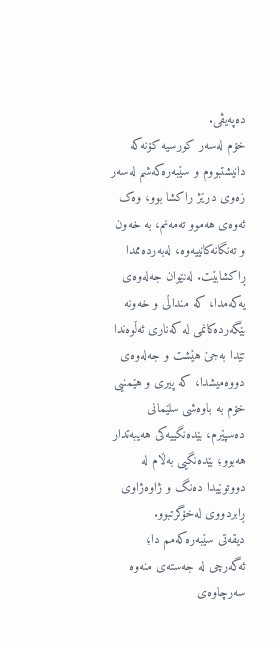دەپەیڤی.
خۆم لەسەر کورسیە کۆنەکە دانیشتبووم و سێبەرەکەشم لەسەر زەوی درێژ راکشا بوو، وەک ئەوەی هەموو تەمەنم، بە خەون و تەنگانەکانییەوە، لەبەردەممدا ڕاکشابێت. لەنێوان جەلەوەی یەکەمدا، کە منداڵی و خەونە بێگەردەکانمی لە کەناری ئەڵوەندا تێدا بەجێ هێشت و جەلەوەی دووەمیشدا، کە پیری و هێمنیی خۆم بە باوەشی سلێمانی دەسپێرم، بێدەنگییەکی هەیبەتدار هەبوو؛ بێدەنگیی بەڵام لە دووتوێیدا دەنگ و ژاوەژاوی ڕابردووی لەخۆگرتبوو.
دیقەتی سێبەرەکەمم دا؛ ئەگەرچی لە جەستەی منەوە سەرچاوەی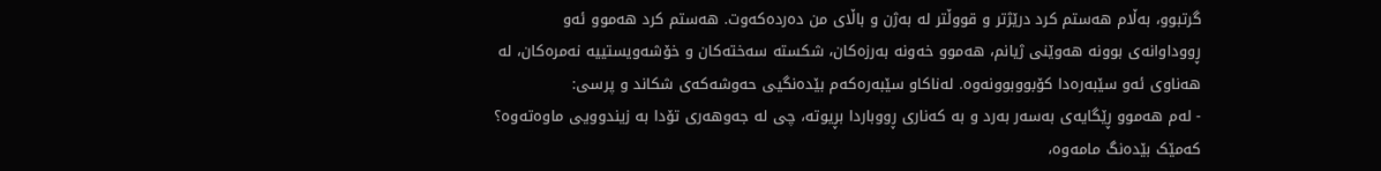گرتبوو، بەڵام هەستم کرد درێژتر و قووڵتر لە بەژن و باڵای من دەردەکەوت. هەستم کرد هەموو ئەو ڕووداوانەی بوونە هەوێنی ژیانم، هەموو خەونە بەرزەکان، شکستە سەختەکان و خۆشەویستییە نەمرەکان، لە هەناوی ئەو سێبەرەدا کۆبووبوونەوە. لەناکاو سێبەرەکەم بێدەنگیی حەوشەکەی شکاند و پرسی:
- لەم هەموو ڕێگایەی بەسەر بەرد و بە کەناری ڕووباردا بڕیوتە، چی لە جەوهەری تۆدا بە زیندوویی ماوەتەوە؟
کەمێک بێدەنگ مامەوە،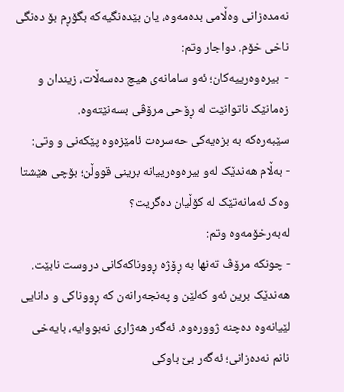نەمدەزانی وەڵامی بدەمەوە، یان بێدەنگیەکە بگۆڕم بۆ دەنگی ناخی خۆم. دواجار وتم:
-  بیرەوەرییەکان؛ ئەو سامانەی هیچ دەسەڵات، زیندان و زەمانێک ناتوانێت لە ڕۆحی مرۆڤی بسەنێتەوە.
سێبەرەکە بە بزەیەکی حەسرەت ‌ئامێزەوە پێکەنی و وتی:
- بەڵام هەندێک لەو بیرەوەرییانە برینی قووڵن؛ بۆچی هێشتا وەک ئەمانەتێک لە کۆڵیان دەگریت؟
لەبەرخۆمەوە وتم:
- چونکە مرۆڤ تەنها بە ڕۆژە ڕووناکەکانی دروست نابێت. هەندێک برین ئەو کەلێن و پەنجەرانەن کە ڕووناکی و دانایی لێیانەوە دەچنە ژوورەوە. ئەگەر هەژاری نەبووایە، بایەخی نانم نەدەزانی؛ ئەگەر بێ ‌باوکی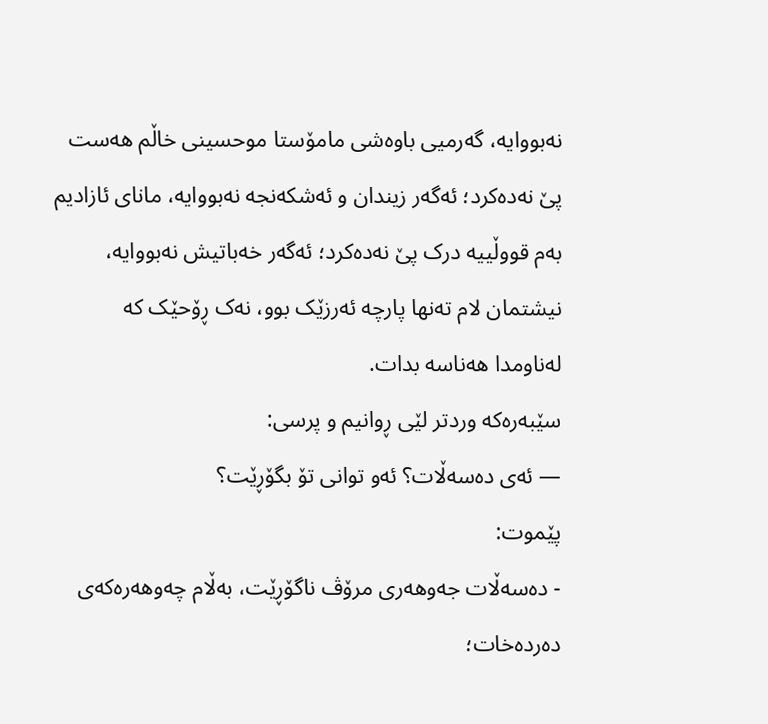نەبووایە، گەرمیی باوەشی مامۆستا موحسینی خاڵم هەست پێ نەدەکرد؛ ئەگەر زیندان و ئەشکەنجە نەبووایە، مانای ئازادیم بەم قووڵییە درک پێ نەدەکرد؛ ئەگەر خەباتیش نەبووایە، نیشتمان لام تەنها پارچە ئەرزێک بوو، نەک ڕۆحێک کە لەناومدا هەناسە بدات.
سێبەرەکە وردتر لێی ڕوانیم و پرسی:
— ئەی دەسەڵات؟ ئەو توانی تۆ بگۆڕێت؟
پێموت:
- دەسەڵات جەوهەری مرۆڤ ناگۆڕێت، بەڵام چەوهەرەکەی دەردەخات؛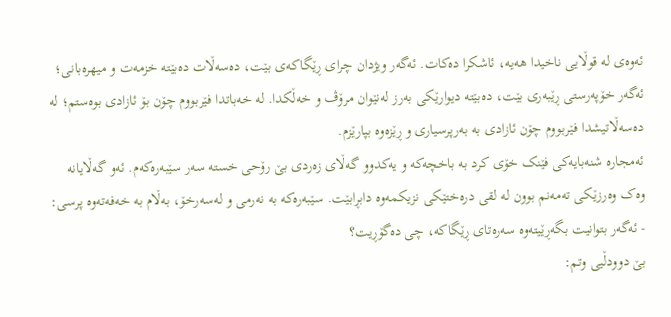ئەوەی لە قوڵایی ناخیدا هەیە، ئاشکرا دەکات. ئەگەر ویژدان چرای ڕێگاکەی بێت، دەسەڵات دەبێتە خزمەت و میهرەبانی؛ ئەگەر خۆپەرستی ڕێبەری بێت، دەبێتە دیوارێکی بەرز لەنێوان مرۆڤ و خەڵکدا. لە خەباتدا فێربووم چۆن بۆ ئازادی بوەستم؛ لە دەسەڵاتیشدا فێربووم چۆن ئازادی بە بەرپرسیاری و ڕێزەوە بپارێزم.
ئەمجارە شنەبایەکی فێنک خۆی کرد بە باخچەکە و یەکدوو گەڵای زەردی بێ رۆحی خستە سەر سێبەرەکەم. ئەو گەڵایانە وەک وەرزێکی تەمەنم بوون لە لقی درەختێکی نزیکمەوە دابڕابێت. سێبەرەکە بە نەرمی و لەسەرخۆ، بەڵام بە خەفەتەوە پرسی:
- ئەگەر بتوانیت بگەڕێیتەوە سەرەتای ڕێگاکە، چی دەگۆڕیت؟
بێ دوودڵیی وتم: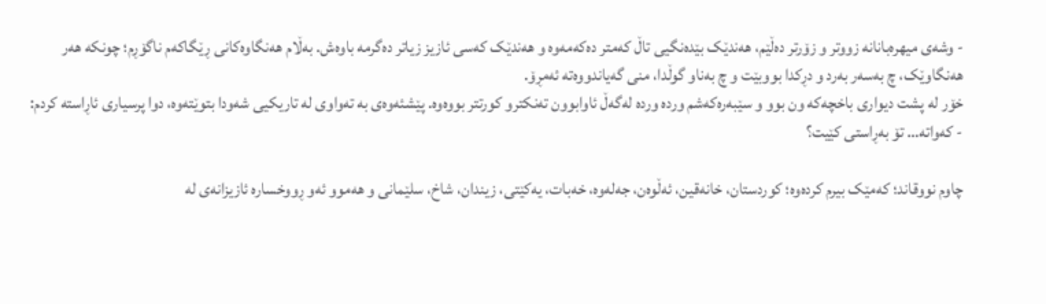- وشەی میهرەبانانە زووتر و زۆرتر دەڵێم، هەندێک بێدەنگیی تاڵ کەمتر دەکەمەوە و هەندێک کەسی ئازیز زیاتر دەگرمە باوەش. بەڵام هەنگاوەکانی ڕێگاکەم ناگۆڕم؛ چونکە هەر هەنگاوێک، چ بەسەر بەرد و دڕکدا بووبێت و چ بەناو گوڵدا، منی گەیاندووەتە ئەمڕۆ.
خۆر لە پشت دیواری باخچەکە ون بوو و سێبەرەکەشم وردە وردە لەگەڵ ئاوابوون تەنکترو کورتتر بووەوە. پێشئەوەی بە تەواوی لە تاریکیی شەودا بتوێتەوە، دوا پرسیاری ئاڕاستە کردم:
- کەواتە… تۆ بەڕاستی کێیت؟

چاوم نووقاند؛ کەمێک بیرم کردەوە؛ کوردستان، خانەقین، ئەڵوەن، جەلەوە، خەبات، یەکێتی، زیندان، شاخ، سلێمانی و هەموو ئەو ڕووخسارە ئازیزانەی لە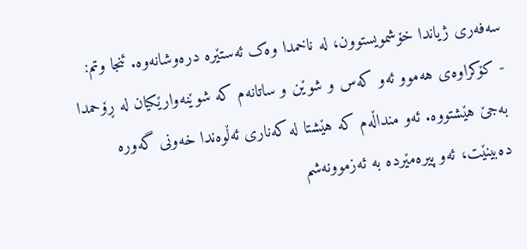سەفەری ژیاندا خۆشمویستوون، لە ناخمدا وەک ئەستێرە درەوشانەوە. ئنجا وتم:
- کۆکراوەی هەموو ئەو کەس و شوێن و ساتانەم کە شوێنەوارێکیان لە ڕۆحمدا بەجێ هێشتووە. ئەو منداڵەم کە هێشتا لە کەناری ئەڵوەندا خەونی گەورە دەبینێت، ئەو پیرەمێردە بە ئەزموونەشم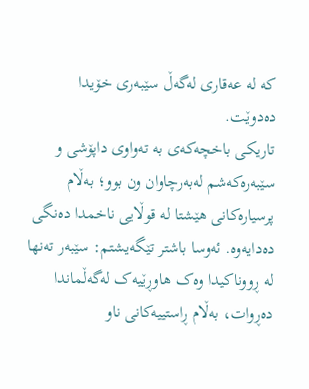کە لە عەقاری لەگەڵ سێبەری خۆیدا دەدوێت.
تاریکی باخچەکەی بە تەواوی داپۆشی و سێبەرەکەشم لەبەرچاوان ون بوو؛ بەڵام پرسیارەکانی هێشتا لە قوڵایی ناخمدا دەنگی دەدایەوە. ئەوسا باشتر تێگەیشتم: سێبەر تەنها لە ڕووناکیدا وەک هاوڕێیەک لەگەڵماندا دەڕوات، بەڵام ڕاستییەکانی ناو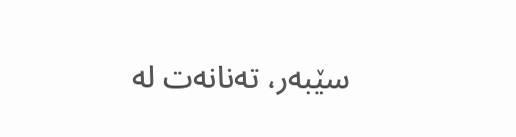سێبەر، تەنانەت لە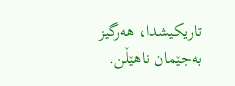تاریکیشدا، هەرگیز بەجێمان ناهێڵن.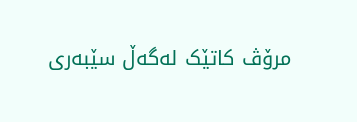مرۆڤ کاتێک لەگەڵ سێبەری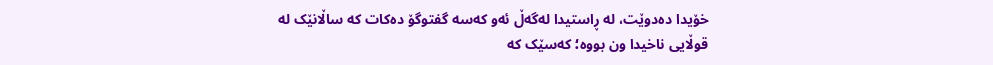خۆیدا دەدوێت، لە ڕاستیدا لەگەڵ ئەو کەسە گفتوگۆ دەکات کە ساڵانێک لە قوڵایی ناخیدا ون بووە؛ کەسێک کە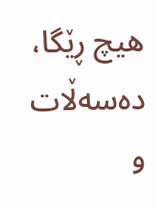هیچ ڕێگا، دەسەڵات و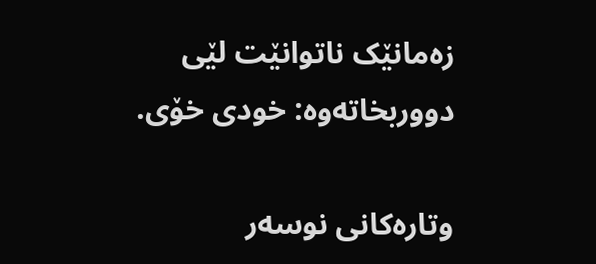زەمانێک ناتوانێت لێی دووربخاتەوە: خودی خۆی.

وتارەکانی نوسەر